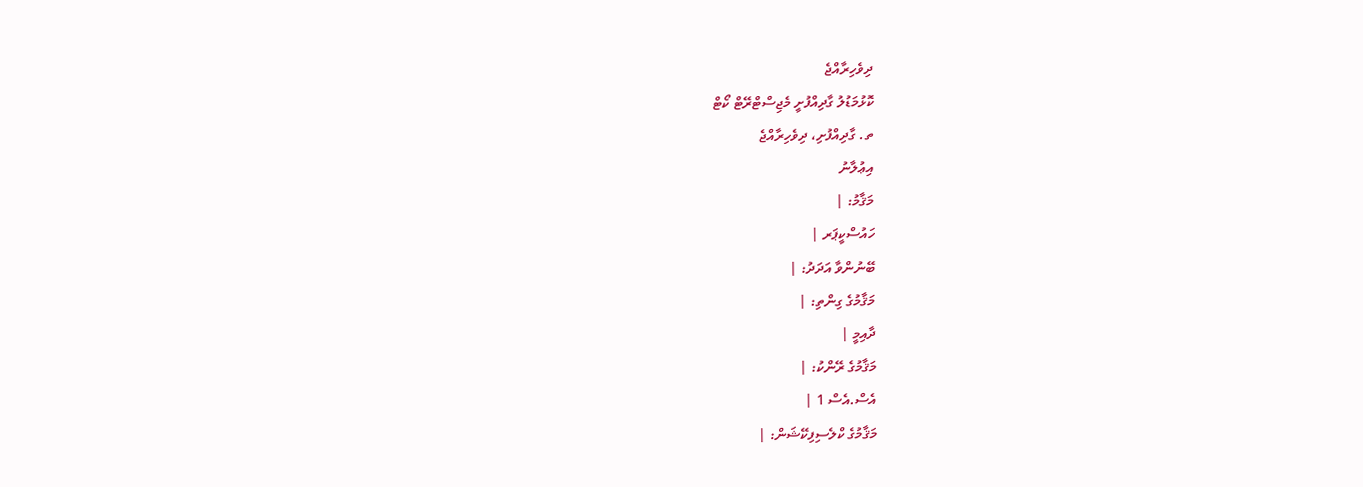ދިވެހިރާއްޖެ
ކޮޅުމަޑުލު ގާދިއްފުށީ މެޖިސްޓްރޭޓް ކޯޓް
ތ. ގާދިއްފުށި، ދިވެހިރާއްޖެ
އިޢުލާނު
މަޤާމު: |
ހައުސްކީޕަރ |
ބޭނުންވާ އަދަދު: |
މަޤާމުގެ ގިންތި: |
ދާއިމީ |
މަޤާމުގެ ރޭންކު: |
އެސް.އެސް 1 |
މަޤާމުގެ ކްލެސިފިކޭޝަން: |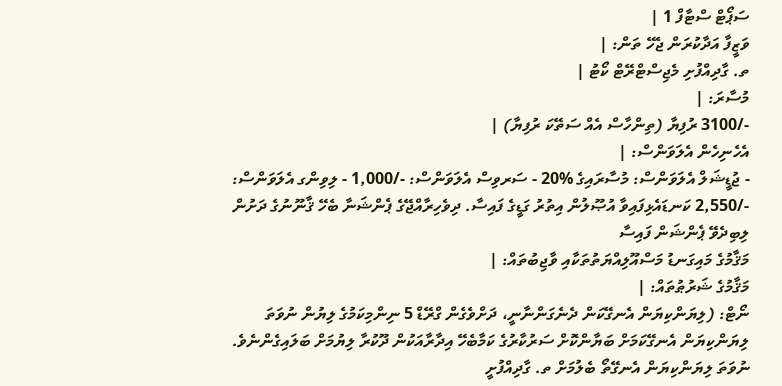ސަޕޯޓް ސްޓާފް 1 |
ވަޒީފާ އަދާކުރަން ޖެހޭ ތަން: |
ތ. ގާދިއްފުށި މެޖިސްޓްރޭޓް ކޯޓު |
މުސާރަ: |
-/3100 ރުފިޔާ (ތިންހާސް އެއް ސަތޭކަ ރުފިޔާ) |
އެހެނިހެން އެލަވަންސް: |
- ޖުޑީޝަލް އެލަވަންސް: މުސާރައިގެ %20 - ސަރވިސް އެލަވަންސް: -/1,000 - ލިވިންގ އެލަވަންސް: -/2,550 ކަނޑައެޅިފައިވާ އުޞޫލުން އިތުރު ގަޑީގެ ފައިސާ. ދިވެހިރާއްޖޭގެ ޕެންޝަނާ ބެހޭ ޤާނޫނުގެ ދަށުން ލިބިދެވޭ ޕެންޝަން ފައިސާ
މަޤާމުގެ މައިގަނޑު މަސްއޫލިއްޔަތުތަކާއި ވާޖިބުތައް: |
މަޤާމުގެ ޝަރުޠުތައް: |
ނޯޓް: (ލިޔަންކިޔަން އެނގޭކަން ދެނެގަންނާނީ، ދަށްވެގެން ގްރޭޑް 5 ނިންމިކަމުގެ ލިޔުން ނުވަތަ ލިޔަންކިޔަން އެނގޭކަމަށް ބަޔާންކޮށް ސަރުކާރުގެ ކަމާބެހޭ އިދާރާއަކުން ދޫކުރާ ލިޔުމަށް ބަލައިގެންނެވެ. ނުވަތަ ލިޔަންކިޔަން އެނގޭތޯ ބެލުމަށް ތ. ގާދިއްފުށީ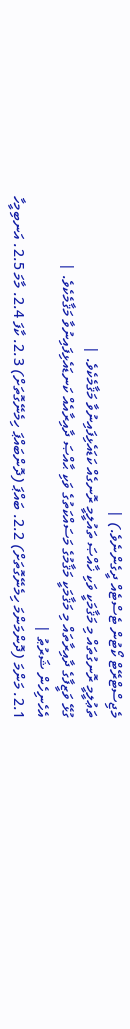މެޖިސްޓްރޭޓް ކޯޓުން ޓެސްޓެއް ދީގެންނެވެ.) |
ތަޢުލީމީ ރޮނގުތައް މި މަޤާމަކީ ވަކި ޚާއްޞަ ތައުލީމީ ރޮނގެއް ކަޑައެޅިފައިނުވާ މަޤާމެކެވެ. |
ގުޅޭ ވަޒީފާގެ ދާއިރާތައް މި މަޤާމަކީ މަޤާމުގެ މަސައްކަތުގެ ވަކި ޙާއްޞަ ދާއިރާއެއް ކަނޑައެޅިފައިނުވާ މަޤާމެކެވެ. |
އެހެނިހެން ޝަރުޠު |
2.1. މަންމަ (ދޮންމަންމަ ހިމެނޭގޮތަށް) 2.2. ބައްޕަ (ދޮންބައްޕަ ހިމެނޭގޮތަށް) 2.3. ކާފަ 2.4. މާމަ 2.5. އަނބިމީހާ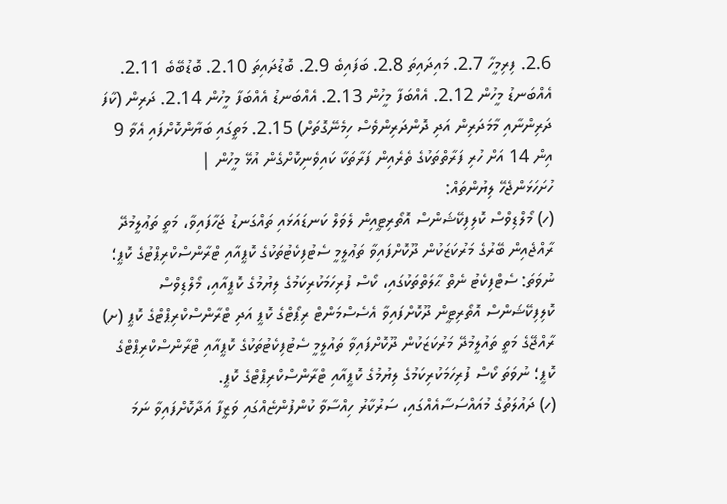2.6. ފިރިމީހާ 2.7. މައިދައިތަ 2.8. ބަފައިބެ 2.9. ބޮޑުދައިތަ 2.10. ބޮޑުބޭބެ 2.11. އެއްބަނޑު މީހުން 2.12. އެއްބަފާ މީހުން 2.13. އެއްބަނޑު އެއްބަފާ މީހުން 2.14. ދަރިން (ކާފަ ދަރިންނާއި މާމަދަރިން އަދި ދޮންދަރިންވެސް ހިމެނޭގޮތަށް) 2.15. މަތީގައި ބަޔާންކޮށްފައި އެވާ 9 އިން 14 އަށް ހުރި ފަރާތްތަކުގެ ތެރެއިން ފަރާތަކާ ކައިވެނިކޮށްގެން އުޅޭ މީހުން |
ހުށަހަޅަންޖެހޭ ލިޔުންތައް:
(ހ) މޯލްޑިވްސް ކޮލިފިކޭޝަންސް އޮތޯރިޓީއިން ލެވަލް ކަނޑައަޅައި ތައްގަނޑު ޖަހާފައިވާ، މަތީ ތަޢުލީމުދޭ ރާއްޖެއިން ބޭރުގެ މަރުކަޒަކުން ދޫކޮށްފައިވާ ތަޢުލީމީ ސެޓުފިކެޓުތަކުގެ ކޮޕީއާއި ޓްރާންސްކްރިޕްޓުގެ ކޮޕީ؛ ނުވަތަ: ސެޓްފިކެޓު ނެތް ޙާލަތްތަކުގައި، ކޯސް ފުރިހަމަކުރިކަމުގެ ލިޔުމުގެ ކޮޕީއާއި، މޯލްޑިވްސް ކޮލިފިކޭޝަންސް އޮތޯރިޓީން ދޫކޮށްފައިވާ އެސެސްމަންޓް ރިޕޯޓްގެ ކޮޕީ އަދި ޓްރާންސްކްރިޕްޓްގެ ކޮޕީ (ށ) ރާއްޖޭގެ މަތީ ތައުލީމުދޭ މަރުކަޒަކުން ދޫކޮށްފައިވާ ތައުލީމީ ސެޓުފިކެޓުތަކުގެ ކޮޕީއާއި ޓްރާންސްކްރިޕްޓްގެ ކޮޕީ؛ ނުވަތަ ކޯސް ފުރިހަމަކުރިކަމުގެ ލިޔުމުގެ ކޮޕީއާއި ޓްރާންސްކްރިޕްޓްގެ ކޮޕީ.
(ހ) ދައުލަތުގެ މުއައްސަސާއެއްގައި، ސަރުކާރު ހިއްސާވާ ކުންފުންޏެއްގައި ވަޒީފާ އަދާކޮށްފައިވާ ނަމަ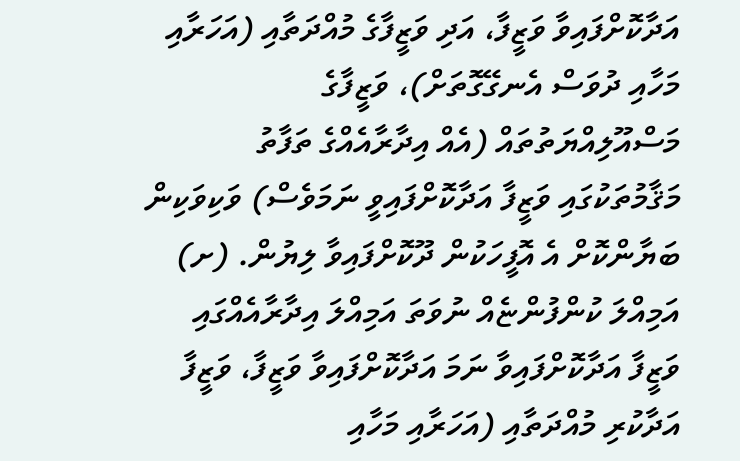އަދާކޮށްފައިވާ ވަޒީފާ، އަދި ވަޒީފާގެ މުއްދަތާއި (އަހަރާއި މަހާއި ދުވަސް އެނގޭގޮތަށް)، ވަޒީފާގެ މަސްއޫލިއްޔަތުތައް (އެއް އިދާރާއެއްގެ ތަފާތު މަޤާމުތަކުގައި ވަޒީފާ އަދާކޮށްފައިވީ ނަމަވެސް) ވަކިވަކިން ބަޔާންކޮށް އެ އޮފީހަކުން ދޫކޮށްފައިވާ ލިޔުން. (ށ) އަމިއްލަ ކުންފުންޏެއް ނުވަތަ އަމިއްލަ އިދާރާއެއްގައި ވަޒީފާ އަދާކޮށްފައިވާ ނަމަ އަދާކޮށްފައިވާ ވަޒީފާ، ވަޒީފާ އަދާކުރި މުއްދަތާއި (އަހަރާއި މަހާއި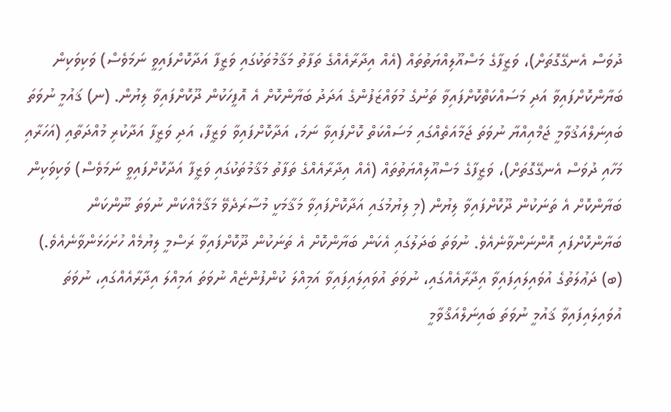ދުވަސް އެނގޭގޮތަށް)، ވަޒީފާގެ މަސްއޫލިއްޔަތުތައް (އެއް އިދާރާއެއްގެ ތަފާތު މަޤާމުތަކުގައި ވަޒީފާ އަދާކޮށްފައިވީ ނަމަވެސް) ވަކިވަކިން ބަޔާންކޮށްފައިވާ އަދި މަސައްކަތްކޮށްފައިވާ ތަނުގެ މުވައްޒަފުންގެ އަދަދު ބަޔާންކޮށް އެ އޮފީހަކުން ދޫކޮށްފައިވާ ލިޔުން. (ނ) ޤައުމީ ނުވަތަ ބައިނަލްއަޤުވާމީ ޖަމްއިއްޔާ ނުވަތަ ޖަމާއަތެއްގައި މަސައްކަތް ކޮށްފައިވާ ނަމަ، އަދާކޮށްފައިވާ ވަޒީފާ، އަދި ވަޒީފާ އަދާކުރި މުއްދަތާއި (އަހަރާއި މަހާއި ދުވަސް އެނގޭގޮތަށް)، ވަޒީފާގެ މަސްއޫލިއްޔަތުތައް (އެއް އިދާރާއެއްގެ ތަފާތު މަޤާމުތަކުގައި ވަޒީފާ އަދާކޮށްފައިވީ ނަމަވެސް) ވަކިވަކިން ބަޔާންކޮށް އެ ތަނަކުން ދޫކޮށްފައިވާ ލިޔުން (މި ލިޔުމުގައި އަދާކޮށްފައިވާ މަޤާމަކީ މުސާރަދެވޭ މަޤާމެއްކަން ނުވަތަ ނޫންކަން ބަޔާންކޮށްފައި އޮންނަންވާނެއެވެ. ނުވަތަ ބަދަލުގައި އެކަން ބަޔާންކޮށް އެ ތަނަކުން ދޫކޮށްފައިވާ ރަސްމީ ލިޔުމެއް ހުށަހަޅަންވާނެއެވެ.) (ބ) ދަޢުލަތުގެ އުވައިލައިފައިވާ އިދާރާއެއްގައި، ނުވަތަ އުވައިލައިފައިވާ އަމިއްލަ ކުންފުންޏެއް ނުވަތަ އަމިއްލަ އިދާރާއެއްގައި، ނުވަތަ އުވައިލައިފައިވާ ޤައުމީ ނުވަތަ ބައިނަލްއަޤްވާމީ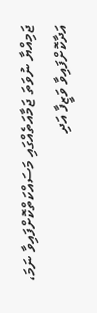ޖަމިއްޔާ ނުވަތަ ޖަމާއަތެއްގައި މަސައްކަތްކޮށްފައިވާ ނަމަ، އަދާކޮށްފައިވާ ވަޒީފާ އަދި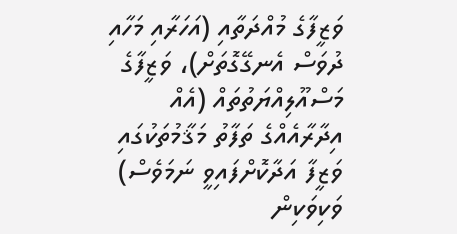ވަޒީފާގެ މުއްދަތާއި (އަހަރާއި މަހާއި ދުވަސް އެނގޭގޮތަށް)، ވަޒީފާގެ މަސްއޫލިއްޔަތުތައް (އެއް އިދާރާއެއްގެ ތަފާތު މަޤާމުތަކުގައި ވަޒީފާ އަދާކޮށްފައިވީ ނަމަވެސް) ވަކިވަކިން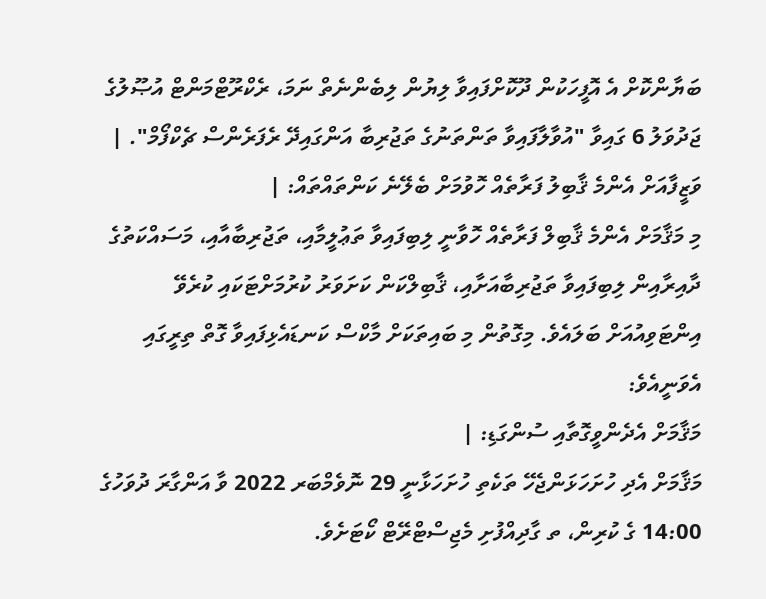ބަޔާންކޮށް އެ އޮފީހަކުން ދޫކޮށްފައިވާ ލިޔުން ލިބެންނެތް ނަމަ، ރެކްރޫޓްމަންޓް އުޞޫލުގެ ޖަދުވަލު 6 ގައިވާ "އުވާލާފައިވާ ތަންތަނުގެ ތަޖުރިބާ އަންގައިދޭ ރެފަރެންސް ޗެކްފޯމް". |
ވަޒީފާއަށް އެންމެ ޤާބިލު ފަރާތެއް ހޮވުމަށް ބެލޭނެ ކަންތައްތައް: |
މި މަޤާމަށް އެންމެ ޤާބިލް ފަރާތެއް ހޮވާނީ ލިބިފައިވާ ތަޢުލީމާއި، ތަޖުރިބާއާއި، މަސައްކަތުގެ ދާއިރާއިން ލިބިފައިވާ ތަޖުރިބާއަށާއި، ޤާބިލްކަން ކަށަވަރު ކުރުމަށްޓަކައި ކުރެވޭ އިންޓަވިއުއަށް ބަލައެވެ. މިގޮތުން މި ބައިތަކަށް މާކްސް ކަނޑައެޅިފައިވާ ގޮތް ތިރީގައި އެވަނީއެވެ:
މަޤާމަށް އެދެންވީގޮތާއި ސުންގަޑި: |
މަޤާމަށް އެދި ހުށަހަޅަންޖެހޭ ތަކެތި ހުށަހަޅާނީ 29 ނޮވެމްބަރ 2022 ވާ އަންގާރަ ދުވަހުގެ 14:00 ގެ ކުރިން، ތ ގާދިއްފުށި މެޖިސްޓްރޭޓް ކޯޓަށެވެ.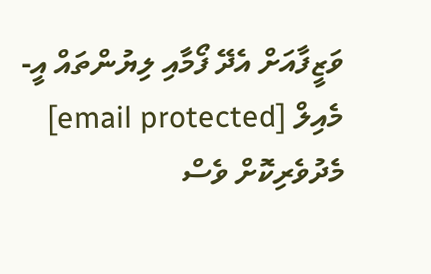ވަޒީފާއަށް އެދޭ ފޯމާއި ލިޔުންތައް އީ-މެއިލް [email protected] މެދުވެރިކޮށް ވެސް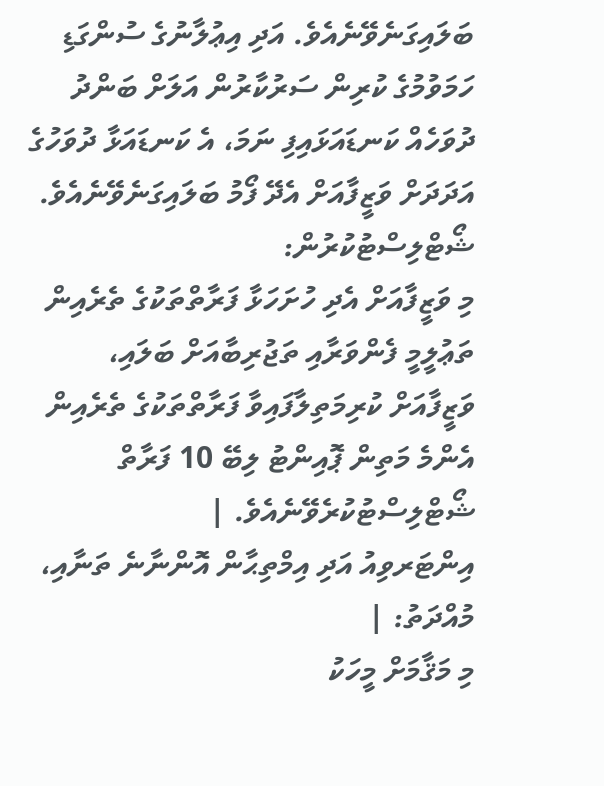ބަލައިގަނެވޭނެއެވެ. އަދި އިޢުލާނުގެ ސުންގަޑި ހަމަވުމުގެ ކުރިން ސަރުކާރުން އަލަށް ބަންދު ދުވަހެއް ކަނޑައަޅައިފި ނަމަ، އެ ކަނޑައަޅާ ދުވަހުގެ އަދަދަށް ވަޒީފާއަށް އެދޭ ފޯމު ބަލައިގަނެވޭނެއެވެ.
ޝޯޓްލިސްޓުކުރުން:
މި ވަޒީފާއަށް އެދި ހުށަހަޅާ ފަރާތްތަކުގެ ތެރެއިން ތަޢުލީމީ ފެންވަރާއި ތަޖުރިބާއަށް ބަލައި، ވަޒީފާއަށް ކުރިމަތިލާފައިވާ ފަރާތްތަކުގެ ތެރެއިން އެންމެ މަތިން ޕޮއިންޓު ލިބޭ 10 ފަރާތް ޝޯޓްލިސްޓުކުރެވޭނެއެވެ. |
އިންޓަރވިއު އަދި އިމްތިޙާން އޮންނާނެ ތަނާއި، މުއްދަތު: |
މި މަޤާމަށް މީހަކު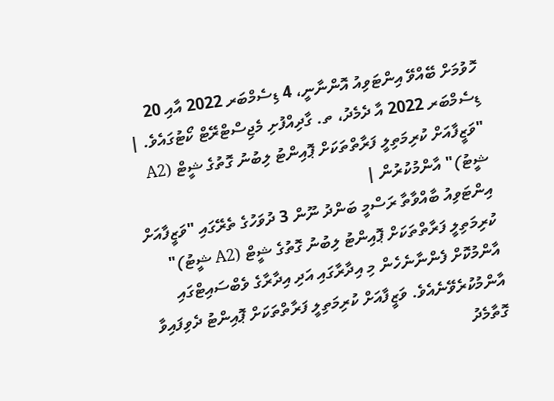ހޮވުމަށް ބޭއްވޭ އިންޓަވިއު އޮންނާނީ، 4 ޑިސެމްބަރ 2022 އާއި 20 ޑިސެމްބަރ 2022 އާ ދެމެދު، ތ. ގާދިއްފުށި މެޖިސްޓްރޭޓް ކޯޓުގައެވެ. |
"ވަޒީފާއަށް ކުރިމަތިލީ ފަރާތްތަކަށް ޕޮއިންޓު ލިބުނު ގޮތުގެ ޝީޓް (A2 ޝީޓު)" އާންމުކުރުން |
އިންޓަވިއު ބާއްވާތާ ރަސްމީ ބަންދު ނޫން 3 ދުވަހުގެ ތެރޭގައި "ވަޒީފާއަށް ކުރިމަތިލީ ފަރާތްތަކަށް ޕޮއިންޓު ލިބުނު ގޮތުގެ ޝީޓް (A2 ޝީޓު)" އާންމުކޮށް ފެންނާނެހެން މި އިދާރާގައި އަދި އިދާރާގެ ވެބްސައިޓްގައި އާންމުކުރެވޭނެއެވެ. ވަޒީފާއަށް ކުރިމަތިލީ ފަރާތްތަކަށް ޕޮއިންޓު ދެވިފައިވާ ގޮތާމެދު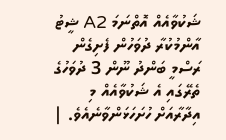ޝަކުވާއެއް އޮތްނަމަ A2 ޝީޓު އާންމުކުރާ ދުވަހުން ފެށިގެން ރަސްމީ ބަންދު ނޫން 3 ދުވަހުގެ ތެރޭގައި އެ ޝަކުވާއެއް މި އިދާރާއަށް ހުށަހަޅަންވާނެއެވެ. |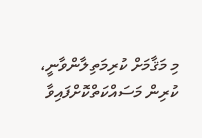މި މަޤާމަށް ކުރިމަތިލާންވާނީ، ކުރިން މަސައްކަތްކޮށްފައިވާ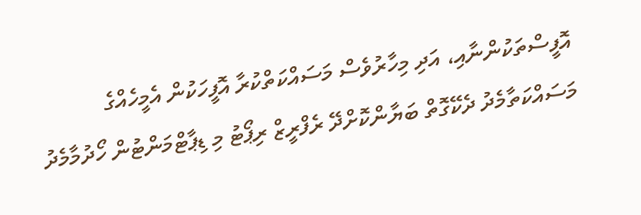އޮފީސްތަކުންނާއި، އަދި މިހާރުވެސް މަސައްކަތްކުރާ އޮފީހަކުން އެމީހެއްގެ މަސައްކަތާމެދު ދެކޭގޮތް ބަޔާންކޮށްދޭ ރެފްރީޒް ރިޕޯޓު މި ޑިޕާޓްމަންޓުން ހޯދުމާމެދު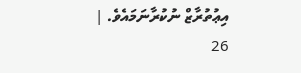އިޢުތުރާޒް ނުކުރާނަމައެވެ. |
26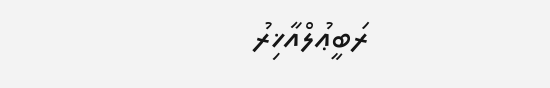ރަބީޢުލްއާޚިރު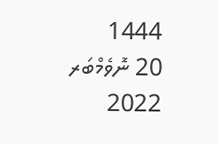1444
20 ނޮވެމްބަރ 2022